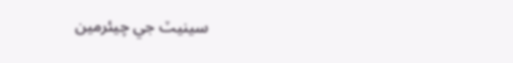سينيٽ جي چيئرمين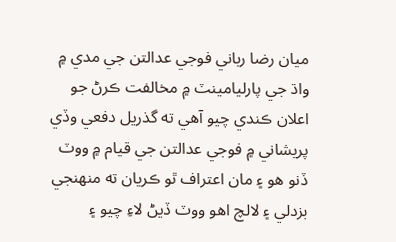ميان رضا رباني فوجي عدالتن جي مدي ۾ واڌ جي پارليامينٽ ۾ مخالفت ڪرڻ جو اعلان ڪندي چيو آهي ته گذريل دفعي وڏي پريشاني ۾ فوجي عدالتن جي قيام ۾ ووٽ ڏنو هو ۽ مان اعتراف ٿو ڪريان ته منهنجي بزدلي ۽ لالچ اهو ووٽ ڏيڻ لاءِ چيو ۽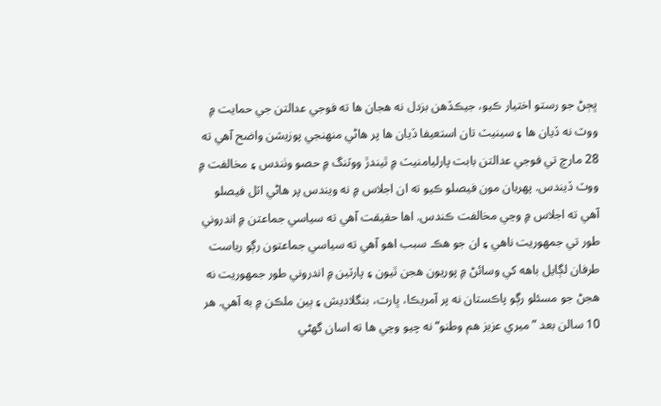ڀڄڻ جو رستو اختيار ڪيو، جيڪڏهن بزدل نه هجان ها ته فوجي عدالتن جي حمايت ۾ ووٽ نه ڏيان ها ۽ سينيٽ تان استعيفا ڏيان ها پر هاڻي منهنجي پوزيشن واضح آهي ته 28 مارچ تي فوجي عدالتن بابت پارليامنيٽ ۾ ٿيندڙ ووٽنگ ۾ حصو وٺندس ۽ مخالفت ۾ ووٽ ڏيندس. پهريان مون فيصلو ڪيو ته ان اجلاس ۾ نه ويندس پر هاڻي اٽل فيصلو آهي ته اجلاس ۾ وڃي مخالفت ڪندس. اها حقيقت آهي ته سياسي جماعتن ۾ اندروني طور تي جمهوريت ناهي ۽ ان جو هڪ سبب اهو آهي ته سياسي جماعتون رڳو رياست طرفان لڳايل باهه کي وسائڻ ۾ پوريون هجن ٿيون ۽ پارٽين ۾ اندروني طور جمهوريت نه هجڻ جو مسئلو رڳو پاڪستان نه پر آمريڪا، ڀارت، بنگلاديش ۽ ٻين ملڪن ۾ به آهي. هر 10 سالن بعد ”ميري عزيز هم وطنو“ نه چيو وڃي ها ته اسان گهڻي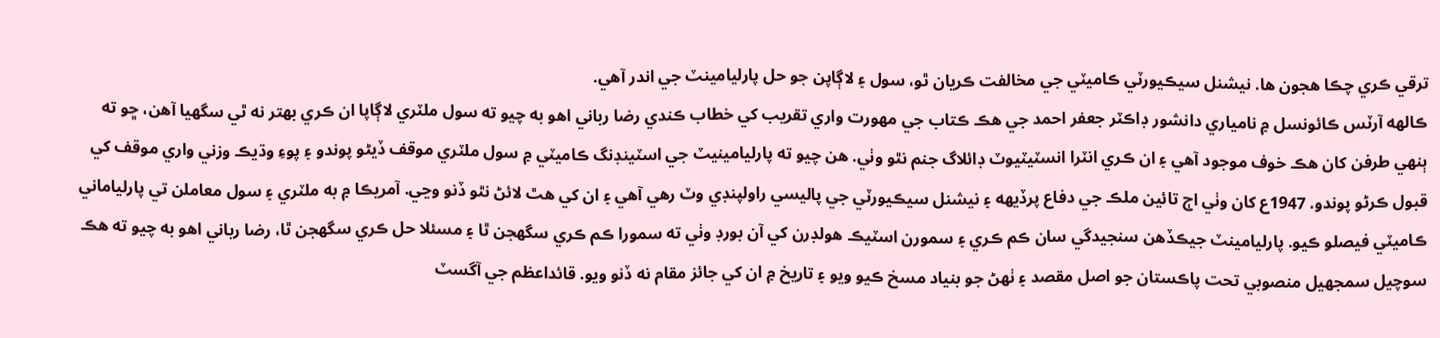ترقي ڪري چڪا هجون ها. نيشنل سيڪيورٽي ڪاميٽي جي مخالفت ڪريان ٿو، سول ۽ لاڳاپن جو حل پارليامينٽ جي اندر آهي.
ڪالهه آرٽس ڪائونسل ۾ نامياري دانشور ڊاڪٽر جعفر احمد جي هڪ ڪتاب جي مهورت واري تقريب کي خطاب ڪندي رضا رباني اهو به چيو ته سول ملٽري لاڳاپا ان ڪري بهتر نه ٿي سگهيا آهن، ڇو ته ٻنهي طرفن کان هڪ خوف موجود آهي ۽ ان ڪري انٽرا انسٽيٽيوٽ ڊائلاگ جنم نٿو وٺي. هن چيو ته پارليامينيٽ جي اسٽينڊنگ ڪاميٽي ۾ سول ملٽري موقف ڏيڻو پوندو ۽ پوءِ وڌيڪ وزني واري موقف کي قبول ڪرڻو پوندو. 1947ع کان وٺي اڄ تائين ملڪ جي دفاع پرڏيهه ۽ نيشنل سيڪيورٽي جي پاليسي راولپنڊي وٽ رهي آهي ۽ ان کي هٿ لائڻ نٿو ڏنو وڃي. آمريڪا ۾ به ملٽري ۽ سول معاملن تي پارلياماني ڪاميٽي فيصلو ڪيو. پارليامينٽ جيڪڏهن سنجيدگي سان ڪم ڪري ۽ سمورن اسٽيڪ هولڊرن کي آن بورڊ وٺي ته سمورا ڪم ڪري سگهجن ٿا ۽ مسئلا حل ڪري سگهجن ٿا، رضا رباني اهو به چيو ته هڪ سوچيل سمجهيل منصوبي تحت پاڪستان جو اصل مقصد ۽ ٺهڻ جو بنياد مسخ ڪيو ويو ۽ تاريخ ۾ ان کي جائز مقام نه ڏنو ويو. قائداعظم جي آگسٽ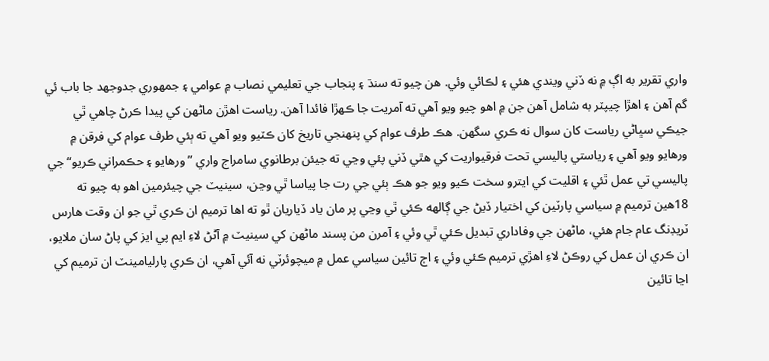واري تقرير به اڳ ۾ نه ڏني ويندي هئي ۽ لڪائي وئي. هن چيو ته سنڌ ۽ پنجاب جي تعليمي نصاب ۾ عوامي ۽ جمهوري جدوجهد جا باب ئي گم آهن ۽ اهڙا چيپٽر به شامل آهن جن ۾ اهو چيو ويو آهي ته آمريت جا ڪهڙا فائدا آهن. رياست اهڙن ماڻهن کي پيدا ڪرڻ چاهي ٿي جيڪي سڀاڻي رياست کان سوال نه ڪري سگهن. هڪ طرف عوام کي پنهنجي تاريخ کان ڪٽيو ويو آهي ته ٻئي طرف عوام کي فرقن ۾ ورهايو ويو آهي ۽ رياستي پاليسي تحت فرقيواريت کي هٿي ڏني پئي وڃي ته جيئن برطانوي سامراج واري ”ورهايو ۽ حڪمراني ڪريو“ جي پاليسي تي عمل ٿئي ۽ اقليت کي ايترو سخت ڪيو ويو جو هڪ ٻئي جي رت جا پياسا ٿي وڃن، سينيٽ جي چيئرمين اهو به چيو ته 18هين ترميم ۾ سياسي پارٽين کي اختيار ڏيڻ جي ڳالهه ڪئي ٿي وڃي پر مان ياد ڏياريان ٿو ته اها ترميم ان ڪري ٿي جو ان وقت هارس ٽريڊنگ عام جام هئي، ماڻهن جي وفاداري تبديل ڪئي ٿي وئي ۽ آمرن من پسند ماڻهن کي سينيٽ ۾ آڻڻ لاءِ ايم پي ايز کي پاڻ سان ملايو، ان ڪري ان عمل کي روڪڻ لاءِ اهڙي ترميم ڪئي وئي ۽ اڄ تائين سياسي عمل ۾ ميچوئرٽي نه آئي آهي، ان ڪري پارليامينٽ ان ترميم کي اڃا تائين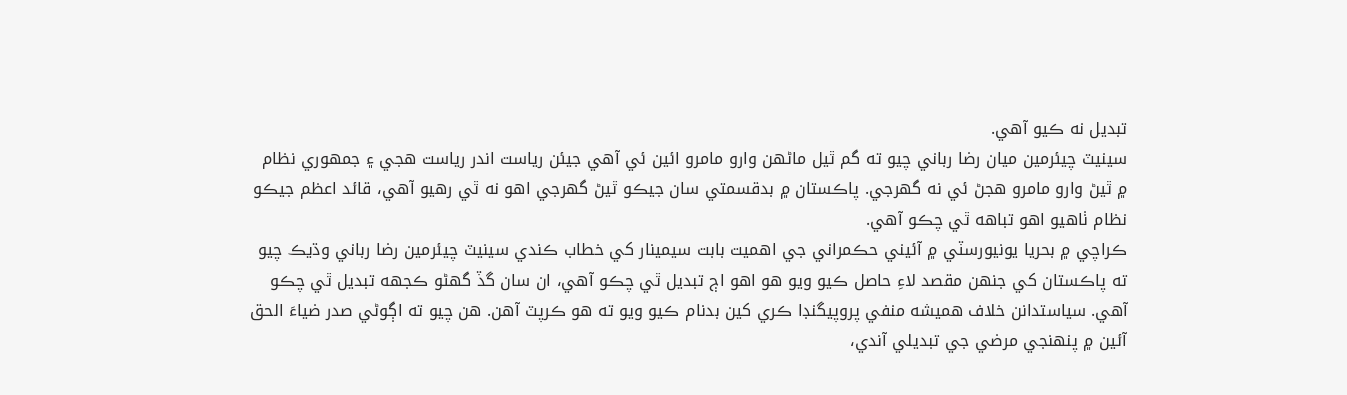تبديل نه ڪيو آهي.
سينيٽ چيئرمين ميان رضا رباني چيو ته گم ٿيل ماڻهن وارو مامرو ائين ئي آهي جيئن رياست اندر رياست هجي ۽ جمهوري نظام ۾ ٿيڻ وارو مامرو هجڻ ئي نه گهرجي. پاڪستان ۾ بدقسمتي سان جيڪو ٿيڻ گهرجي اهو نه ٿي رهيو آهي، قائد اعظم جيڪو نظام ٺاهيو اهو تباهه ٿي چڪو آهي.
ڪراچي ۾ بحريا يونيورسٽي ۾ آئيني حڪمراني جي اهميت بابت سيمينار کي خطاب ڪندي سينيٽ چيئرمين رضا رباني وڌيڪ چيو ته پاڪستان کي جنهن مقصد لاءِ حاصل ڪيو ويو هو اهو اڄ تبديل ٿي چڪو آهي، ان سان گڏ گهڻو ڪجهه تبديل ٿي چڪو آهي. سياستدانن خلاف هميشه منفي پروپيگنڊا ڪري کين بدنام ڪيو ويو ته هو ڪرپٽ آهن. هن چيو ته اڳوڻي صدر ضياءَ الحق آئين ۾ پنهنجي مرضي جي تبديلي آندي،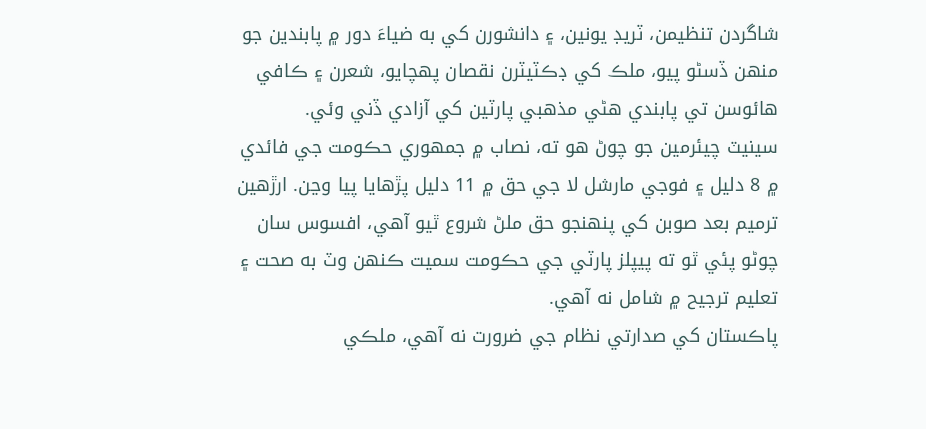شاگردن تنظيمن، ٽريڊ يونين، ۽ دانشورن کي به ضياءَ دور ۾ پابندين جو منهن ڏسڻو پيو، ملڪ کي ڊڪٽيٽرن نقصان پهچايو، شعرن ۽ ڪافي هائوسن تي پابندي هڻي مذهبي پارٽين کي آزادي ڏني وئي.
سينيٽ چيئرمين جو چوڻ هو ته، نصاب ۾ جمهوري حڪومت جي فائدي ۾ 8 دليل ۽ فوجي مارشل لا جي حق ۾ 11 دليل پڙهايا پيا وڃن. ارڙهين ترميم بعد صوبن کي پنهنجو حق ملڻ شروع ٿيو آهي، افسوس سان چوڻو پئي ٿو ته پيپلز پارٽي جي حڪومت سميت ڪنهن وٽ به صحت ۽ تعليم ترجيح ۾ شامل نه آهي.
پاڪستان کي صدارتي نظام جي ضرورت نه آهي، ملڪي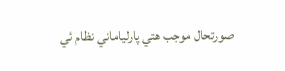صورتحال موجب هتي پارلياماني نظام ئي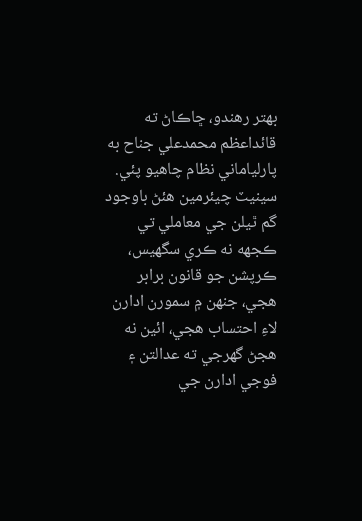بهتر رهندو، ڇاڪاڻ ته قائداعظم محمدعلي جناح به پارلياماني نظام چاهيو پئي. سينيٽ چيئرمين هئڻ باوجود گم ٿيلن جي معاملي تي ڪجهه نه ڪري سگهيس، ڪرپشن جو قانون برابر هجي، جنهن ۾ سمورن ادارن لاءِ احتساب هجي، ائين نه هجڻ گهرجي ته عدالتن ۽ فوجي ادارن جي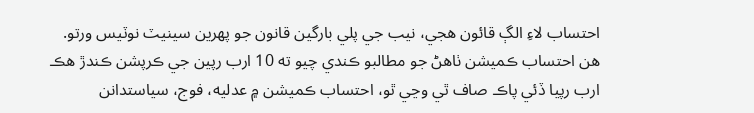احتساب لاءِ الڳ قائون هجي، نيب جي پلي بارگين قانون جو پهرين سينيٽ نوٽيس ورتو. هن احتساب ڪميشن ٺاهڻ جو مطالبو ڪندي چيو ته 10 ارب رپين جي ڪرپشن ڪندڙ هڪ ارب رپيا ڏئي پاڪ صاف ٿي وڃي ٿو، احتساب ڪميشن ۾ عدليه، فوج، سياستدانن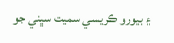۽ بيورو ڪريسي سميت سڀني جو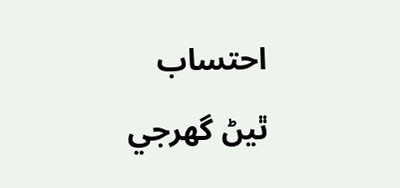احتساب ٿيڻ گهرجي